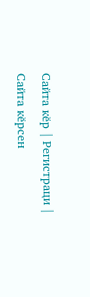Сайта кӗр | Регистраци | Сайта кӗрсен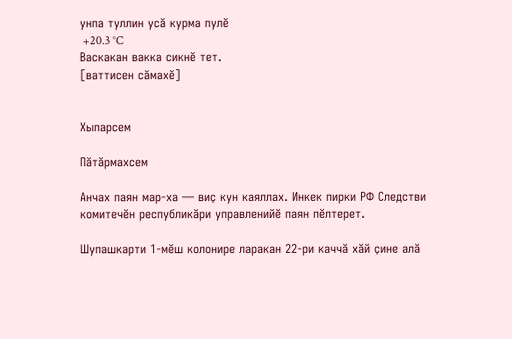унпа туллин усӑ курма пулӗ
 +20.3 °C
Васкакан вакка сикнӗ тет.
[ваттисен сӑмахӗ]


Хыпарсем

Пӑтӑрмахсем

Анчах паян мар-ха — виҫ кун каяллах. Инкек пирки РФ Следстви комитечӗн республикӑри управленийӗ паян пӗлтерет.

Шупашкарти 1-мӗш колонире ларакан 22-ри каччӑ хӑй ҫине алӑ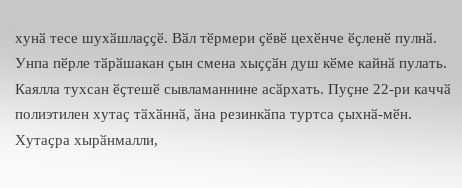хунӑ тесе шухӑшлаҫҫӗ. Вӑл тӗрмери ҫӗвӗ цехӗнче ӗҫленӗ пулнӑ. Унпа пӗрле тӑрӑшакан ҫын смена хыҫҫӑн душ кӗме кайнӑ пулать. Каялла тухсан ӗҫтешӗ сывламаннине асӑрхать. Пуҫне 22-ри каччӑ полиэтилен хутаҫ тӑхӑннӑ, ӑна резинкӑпа туртса ҫыхнӑ-мӗн. Хутаҫра хырӑнмалли,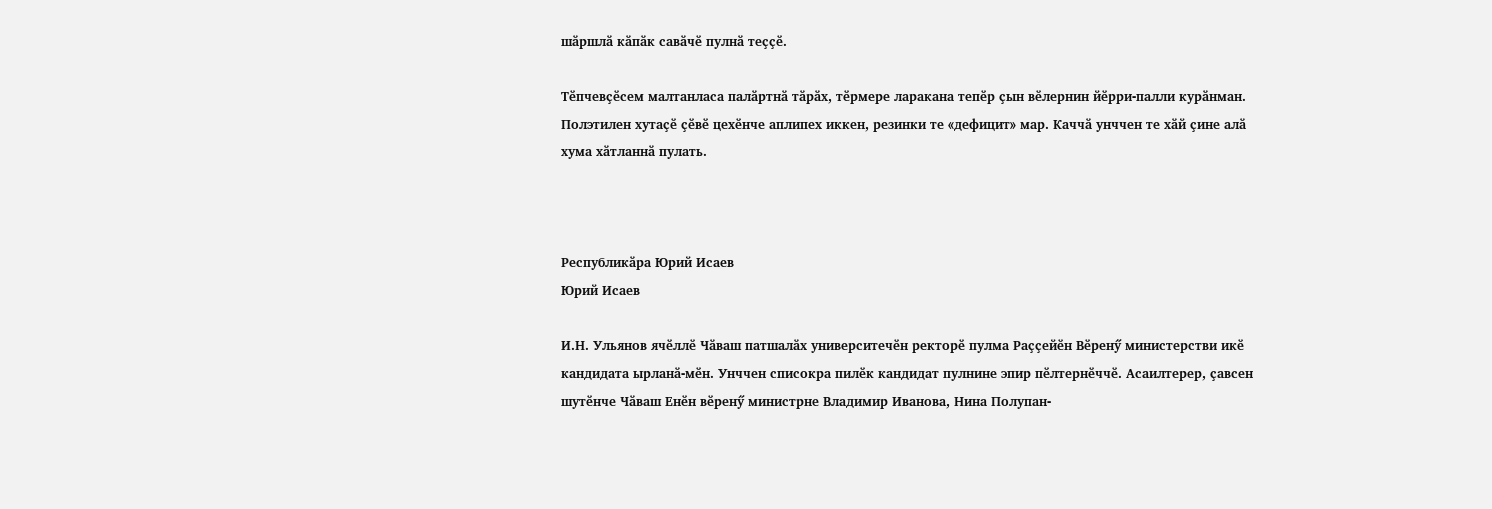шӑршлӑ кӑпӑк савӑчӗ пулнӑ теҫҫӗ.

Тӗпчевҫӗсем малтанласа палӑртнӑ тӑрӑх, тӗрмере ларакана тепӗр ҫын вӗлернин йӗрри-палли курӑнман. Полэтилен хутаҫӗ ҫӗвӗ цехӗнче аплипех иккен, резинки те «дефицит» мар. Каччӑ унччен те хӑй ҫине алӑ хума хӑтланнӑ пулать.



Республикӑра Юрий Исаев
Юрий Исаев

И.Н. Ульянов ячӗллӗ Чӑваш патшалӑх университечӗн ректорӗ пулма Раҫҫейӗн Вӗренӳ министерстви икӗ кандидата ырланӑ-мӗн. Унччен списокра пилӗк кандидат пулнине эпир пӗлтернӗччӗ. Асаилтерер, ҫавсен шутӗнче Чӑваш Енӗн вӗренӳ министрне Владимир Иванова, Нина Полупан-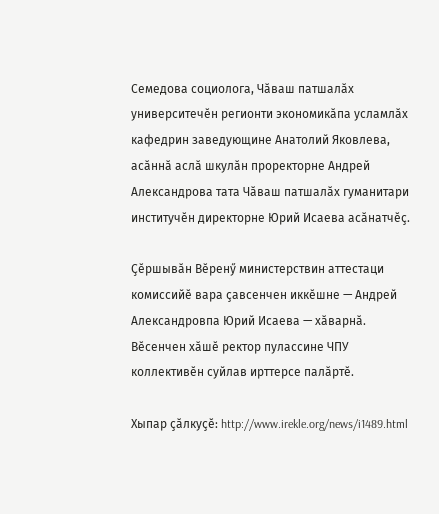Семедова социолога, Чӑваш патшалӑх университечӗн регионти экономикӑпа усламлӑх кафедрин заведующине Анатолий Яковлева, асӑннӑ аслӑ шкулӑн проректорне Андрей Александрова тата Чӑваш патшалӑх гуманитари институчӗн директорне Юрий Исаева асӑнатчӗҫ.

Ҫӗршывӑн Вӗренӳ министерствин аттестаци комиссийӗ вара ҫавсенчен иккӗшне — Андрей Александровпа Юрий Исаева — хӑварнӑ. Вӗсенчен хӑшӗ ректор пулассине ЧПУ коллективӗн суйлав ирттерсе палӑртӗ.

Хыпар ҫӑлкуҫӗ: http://www.irekle.org/news/i1489.html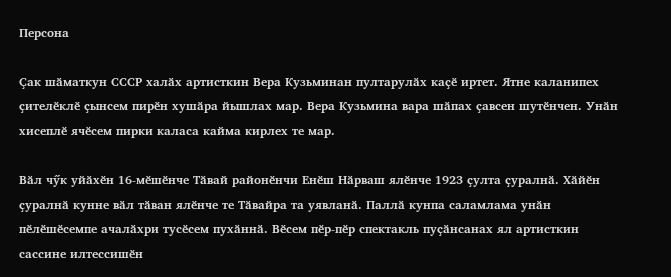Персона

Ҫак шӑматкун СССР халӑх артисткин Вера Кузьминан пултарулӑх каҫӗ иртет. Ятне каланипех ҫителӗклӗ ҫынсем пирӗн хушӑра йышлах мар. Вера Кузьмина вара шӑпах ҫавсен шутӗнчен. Унӑн хисеплӗ ячӗсем пирки каласа кайма кирлех те мар.

Вӑл чӳк уйӑхӗн 16-мӗшӗнче Тӑвай районӗнчи Енӗш Нӑрваш ялӗнче 1923 ҫулта ҫуралнӑ. Хӑйӗн ҫуралнӑ кунне вӑл тӑван ялӗнче те Тӑвайра та уявланӑ. Паллӑ кунпа саламлама унӑн пӗлӗшӗсемпе ачалӑхри тусӗсем пухӑннӑ. Вӗсем пӗр-пӗр спектакль пуҫӑнсанах ял артисткин сассине илтессишӗн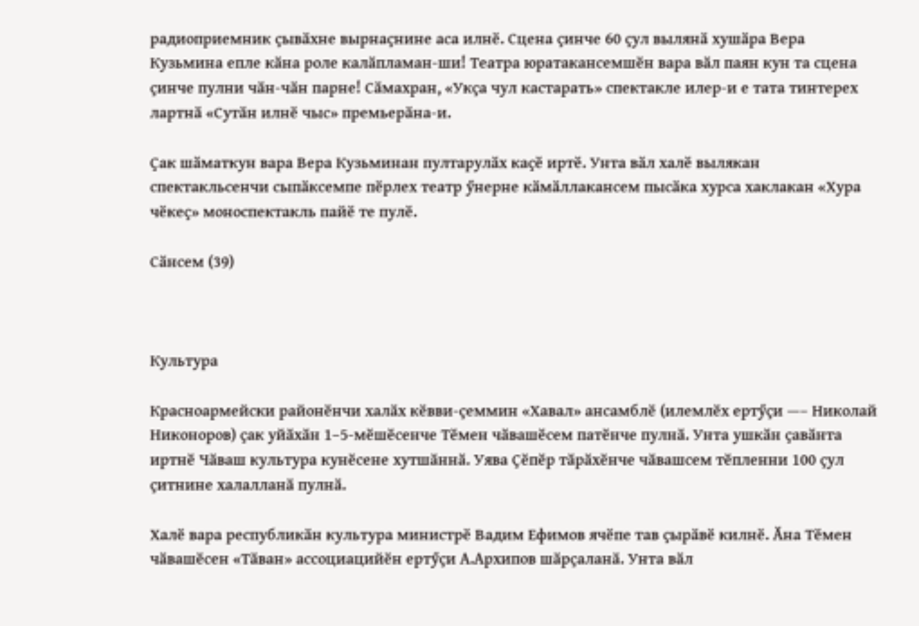радиоприемник ҫывӑхне вырнаҫнине аса илнӗ. Сцена ҫинче 60 ҫул вылянӑ хушӑра Вера Кузьмина епле кӑна роле калӑпламан-ши! Театра юратакансемшӗн вара вӑл паян кун та сцена ҫинче пулни чӑн-чӑн парне! Сӑмахран, «Укҫа чул кастарать» спектакле илер-и е тата тинтерех лартнӑ «Сутӑн илнӗ чыс» премьерӑна-и.

Ҫак шӑматкун вара Вера Кузьминан пултарулӑх каҫӗ иртӗ. Унта вӑл халӗ вылякан спектакльсенчи сыпӑксемпе пӗрлех театр ӳнерне кӑмӑллакансем пысӑка хурса хаклакан «Хура чӗкеҫ» моноспектакль пайӗ те пулӗ.

Сӑнсем (39)



Культура

Красноармейски районӗнчи халӑх кӗвви-ҫеммин «Хавал» ансамблӗ (илемлӗх ертӳҫи —– Николай Никоноров) ҫак уйӑхӑн 1–5-мӗшӗсенче Тӗмен чӑвашӗсем патӗнче пулнӑ. Унта ушкӑн ҫавӑнта иртнӗ Чӑваш культура кунӗсене хутшӑннӑ. Уява Ҫӗпӗр тӑрӑхӗнче чӑвашсем тӗпленни 100 ҫул ҫитнине халалланӑ пулнӑ.

Халӗ вара республикӑн культура министрӗ Вадим Ефимов ячӗпе тав ҫырӑвӗ килнӗ. Ӑна Тӗмен чӑвашӗсен «Тӑван» ассоциацийӗн ертӳҫи А.Архипов шӑрҫаланӑ. Унта вӑл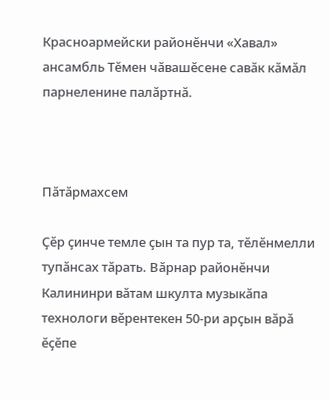Красноармейски районӗнчи «Хавал» ансамбль Тӗмен чӑвашӗсене савӑк кӑмӑл парнеленине палӑртнӑ.



Пӑтӑрмахсем

Ҫӗр ҫинче темле ҫын та пур та, тӗлӗнмелли тупӑнсах тӑрать. Вӑрнар районӗнчи Калининри вӑтам шкулта музыкӑпа технологи вӗрентекен 50-ри арҫын вӑрӑ ӗҫӗпе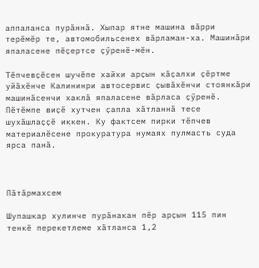аппаланса пурӑннӑ. Хыпар ятне машина вӑрри терӗмӗр те, автомобильсенех вӑрламан-ха. Машинӑри япаласене пӗҫертсе ҫӳренӗ-мӗн.

Тӗпчевҫӗсен шучӗпе хайхи арҫын кӑҫалхи ҫӗртме уйӑхӗнче Калининри автосервис ҫывӑхӗнчи стоянкӑри машинӑсенчи хаклӑ япаласене вӑрласа ҫӳренӗ. Пӗтӗмпе виҫӗ хутчен ҫапла хӑтланнӑ тесе шухӑшлаҫҫӗ иккен. Ку фактсем пирки тӗпчев материалӗсене прокуратура нумаях пулмасть суда ярса панӑ.



Пӑтӑрмахсем

Шупашкар хулинче пурӑнакан пӗр арҫын 115 пин тенкӗ перекетлеме хӑтланса 1,2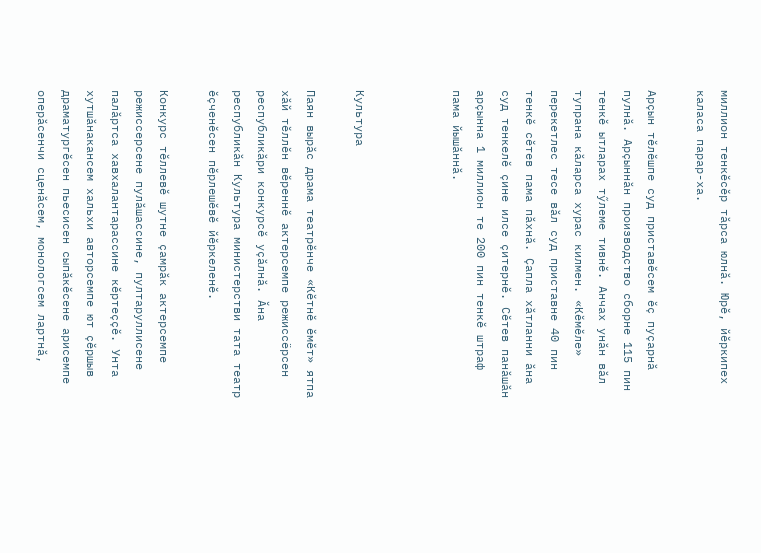миллион тенкӗсӗр тӑрса юлнӑ. Юрӗ, йӗркипех каласа парар-ха.

Арҫын тӗлӗшпе суд приставӗсем ӗҫ пуҫарнӑ пулнӑ. Арҫыннӑн производство сборне 115 пин тенкӗ ытларах тӳлеме тивнӗ. Анчах унӑн вӑл тупрана кӑларса хурас килмен. «Кӗмӗле» перекетлес тесе вӑл суд приставне 40 пин тенкӗ сӗтев пама пӑхнӑ. Ҫапла хӑтланни ӑна суд тенкелӗ ҫине илсе ҫитернӗ. Сӗтев панӑшӑн арҫынна 1 миллион те 200 пин тенкӗ штраф пама йышӑннӑ.



Культура

Паян вырӑс драма театрӗнче «Кӗтнӗ ӗмӗт» ятпа хӑй тӗллӗн вӗреннӗ актерсемпе режиссёрсен республикӑри конкурсӗ уҫӑлнӑ. Ӑна республикӑн Культура министерстви тата театр ӗҫченӗсен пӗрлешӗвӗ йӗркеленӗ.

Конкурс тӗллевӗ шутне ҫамрӑк актерсемпе режиссерсене пулӑшассине, пултаруллисене палӑртса хавхалантарассине кӗртеҫҫӗ. Унта хутшӑнакансем хальхи авторсемпе ют ҫӗршыв драматургӗсен пьесисен сыпӑкӗсене арисемпе оперӑсенчи сценӑсем, монологсем лартнӑ,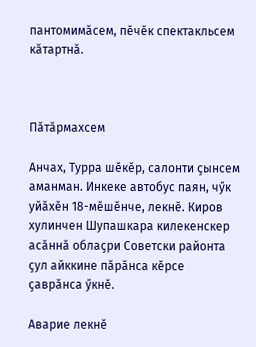пантомимӑсем, пӗчӗк спектакльсем кӑтартнӑ.



Пӑтӑрмахсем

Анчах, Турра шӗкӗр, салонти ҫынсем аманман. Инкеке автобус паян, чӳк уйӑхӗн 18-мӗшӗнче, лекнӗ. Киров хулинчен Шупашкара килекенскер асӑннӑ облаҫри Советски районта ҫул айккине пӑрӑнса кӗрсе ҫаврӑнса ӳкнӗ.

Аварие лекнӗ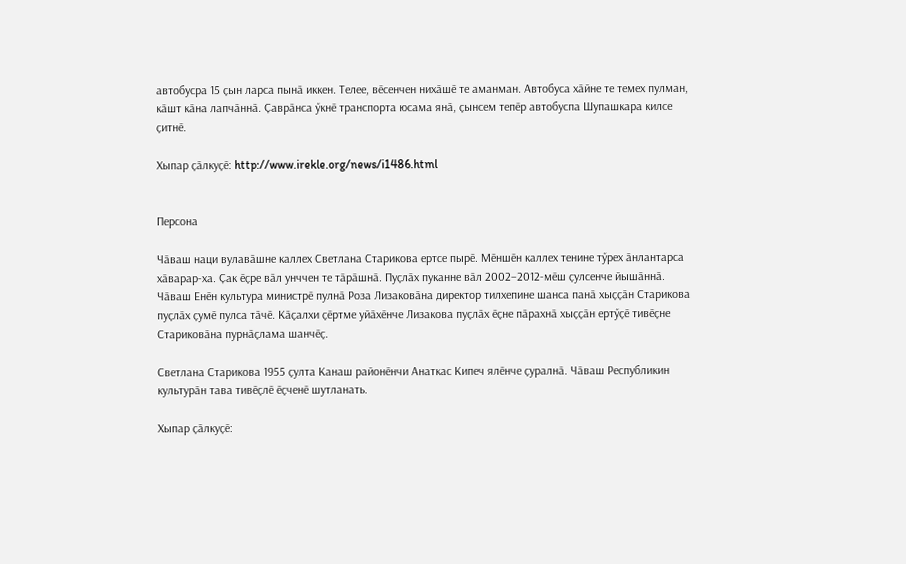автобусра 15 ҫын ларса пынӑ иккен. Телее, вӗсенчен нихӑшӗ те аманман. Автобуса хӑйне те темех пулман, кӑшт кӑна лапчӑннӑ. Ҫаврӑнса ӳкнӗ транспорта юсама янӑ, ҫынсем тепӗр автобуспа Шупашкара килсе ҫитнӗ.

Хыпар ҫӑлкуҫӗ: http://www.irekle.org/news/i1486.html


Персона

Чӑваш наци вулавӑшне каллех Светлана Старикова ертсе пырӗ. Мӗншӗн каллех тенине тӳрех ӑнлантарса хӑварар-ха. Ҫак ӗҫре вӑл унччен те тӑрӑшнӑ. Пуҫлӑх пуканне вӑл 2002–2012-мӗш ҫулсенче йышӑннӑ. Чӑваш Енӗн культура министрӗ пулнӑ Роза Лизаковӑна директор тилхепине шанса панӑ хыҫҫӑн Старикова пуҫлӑх ҫумӗ пулса тӑчӗ. Кӑҫалхи ҫӗртме уйӑхӗнче Лизакова пуҫлӑх ӗҫне пӑрахнӑ хыҫҫӑн ертӳҫӗ тивӗҫне Стариковӑна пурнӑҫлама шанчӗҫ.

Светлана Старикова 1955 ҫулта Канаш районӗнчи Анаткас Кипеч ялӗнче ҫуралнӑ. Чӑваш Республикин культурӑн тава тивӗҫлӗ ӗҫченӗ шутланать.

Хыпар ҫӑлкуҫӗ: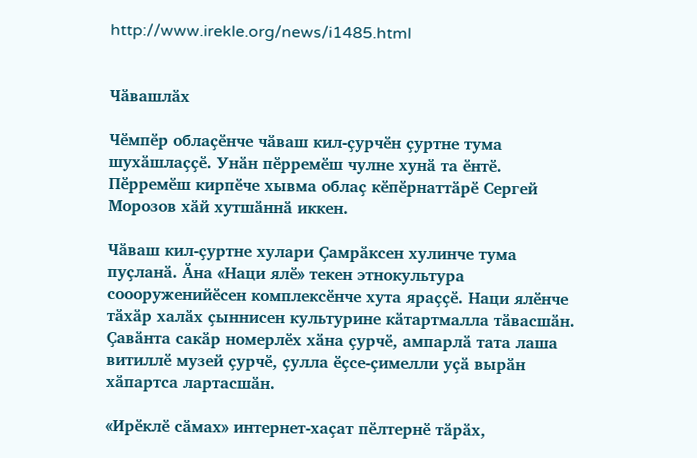http://www.irekle.org/news/i1485.html


Чӑвашлӑх

Чӗмпӗр облаҫӗнче чӑваш кил-ҫурчӗн ҫуртне тума шухӑшлаҫҫӗ. Унӑн пӗрремӗш чулне хунӑ та ӗнтӗ. Пӗрремӗш кирпӗче хывма облаҫ кӗпӗрнаттӑрӗ Сергей Морозов хӑй хутшӑннӑ иккен.

Чӑваш кил-ҫуртне хулари Ҫамрӑксен хулинче тума пуҫланӑ. Ӑна «Наци ялӗ» текен этнокультура соооруженийӗсен комплексӗнче хута яраҫҫӗ. Наци ялӗнче тӑхӑр халӑх ҫыннисен культурине кӑтартмалла тӑвасшӑн. Ҫавӑнта сакӑр номерлӗх хӑна ҫурчӗ, ампарлӑ тата лаша витиллӗ музей ҫурчӗ, ҫулла ӗҫсе-ҫимелли уҫӑ вырӑн хӑпартса лартасшӑн.

«Ирӗклӗ сӑмах» интернет-хаҫат пӗлтернӗ тӑрӑх,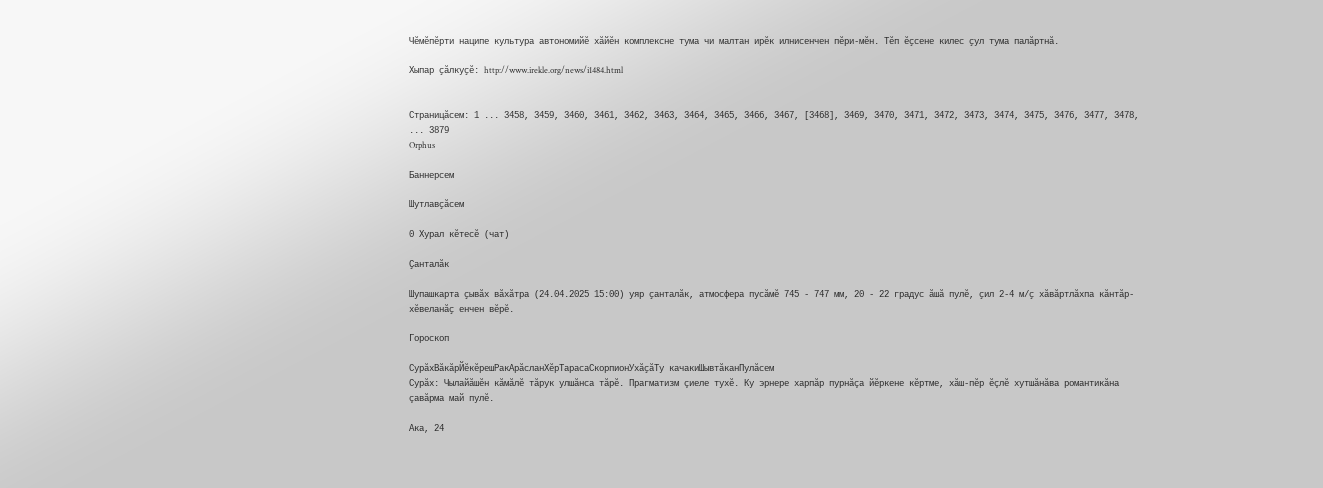Чӗмӗпӗрти наципе культура автономийӗ хӑйӗн комплексне тума чи малтан ирӗк илнисенчен пӗри-мӗн. Тӗп ӗҫсене килес ҫул тума палӑртнӑ.

Хыпар ҫӑлкуҫӗ: http://www.irekle.org/news/i1484.html


Страницӑсем: 1 ... 3458, 3459, 3460, 3461, 3462, 3463, 3464, 3465, 3466, 3467, [3468], 3469, 3470, 3471, 3472, 3473, 3474, 3475, 3476, 3477, 3478, ... 3879
Orphus

Баннерсем

Шутлавҫӑсем

0 Хурал кӗтесӗ (чат)

Ҫанталӑк

Шупашкарта ҫывӑх вӑхӑтра (24.04.2025 15:00) уяр ҫанталӑк, атмосфера пусӑмӗ 745 - 747 мм, 20 - 22 градус ӑшӑ пулӗ, ҫил 2-4 м/ҫ хӑвӑртлӑхпа кӑнтӑр-хӗвеланӑҫ енчен вӗрӗ.

Гороскоп

СурӑхВӑкӑрЙӗкӗрешРакАрӑсланХӗрТарасаСкорпионУхӑҫӑТу качакиШывтӑканПулӑсем
Сурӑх: Чылайăшĕн кăмăлĕ тăрук улшăнса тăрĕ. Прагматизм çиеле тухĕ. Ку эрнере харпăр пурнăçа йĕркене кĕртме, хăш-пĕр ĕçлĕ хутшăнăва романтикăна çавăрма май пулĕ.

Ака, 24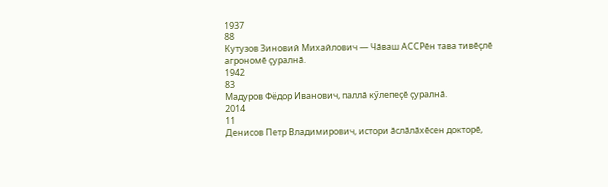1937
88
Кутузов Зиновий Михайлович — Чӑваш АССРӗн тава тивӗҫлӗ агрономӗ ҫуралнӑ.
1942
83
Мадуров Фёдор Иванович, паллӑ кӳлепеҫӗ ҫуралнӑ.
2014
11
Денисов Петр Владимирович, истори ӑслӑлӑхӗсен докторӗ,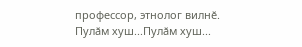профессор, этнолог вилнӗ.
Пулӑм хуш...Пулӑм хуш...